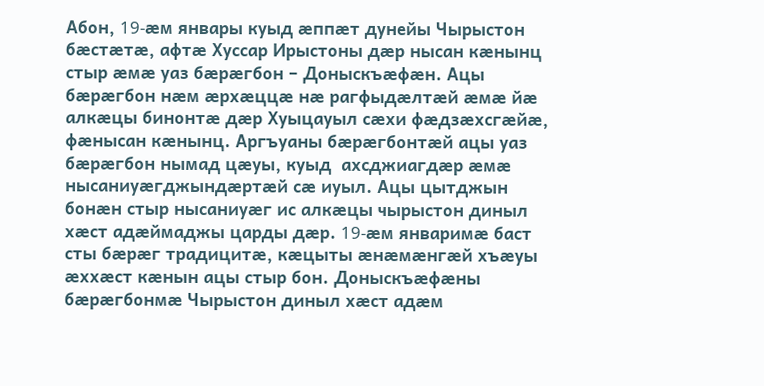Абон, 19-æм январы куыд æппæт дунейы Чырыстон бæстæтæ, афтæ Хуссар Ирыстоны дæр нысан кæнынц стыр æмæ уаз бæрæгбон – Доныскъæфæн. Ацы бæрæгбон нæм æрхæццæ нæ рагфыдæлтæй æмæ йæ алкæцы бинонтæ дæр Хуыцауыл сæхи фæдзæхсгæйæ, фæнысан кæнынц. Аргъуаны бæрæгбонтæй ацы уаз бæрæгбон нымад цæуы, куыд  ахсджиагдæр æмæ нысаниуæгджындæртæй сæ иуыл. Ацы цытджын бонæн стыр нысаниуæг ис алкæцы чырыстон диныл хæст адæймаджы царды дæр. 19-æм январимæ баст сты бæрæг традицитæ, кæцыты æнæмæнгæй хъæуы æххæст кæнын ацы стыр бон. Доныскъæфæны бæрæгбонмæ Чырыстон диныл хæст адæм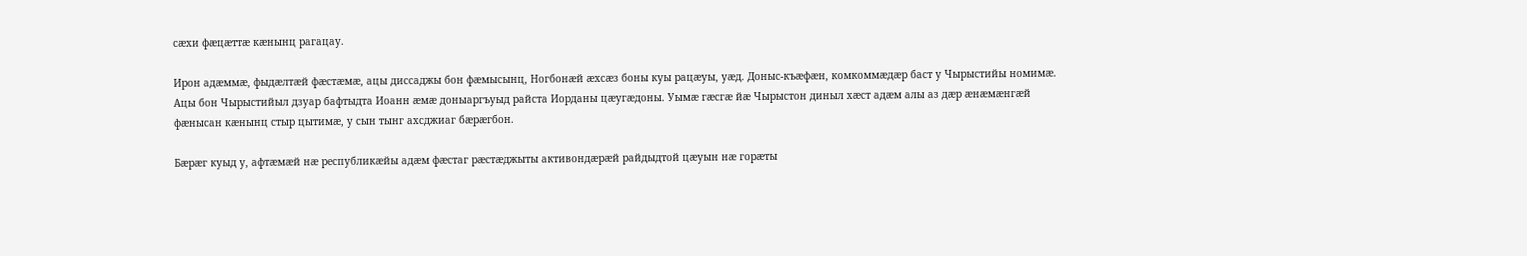сæхи фæцæттæ кæнынц рагацау.

Ирон адæммæ, фыдæлтæй фæстæмæ, ацы диссаджы бон фæмысынц, Ногбонæй æхсæз боны куы рацæуы, уæд. Доныс-къæфæн, комкоммæдæр баст у Чырыстийы номимæ. Ацы бон Чырыстийыл дзуар бафтыдта Иоанн æмæ доныаргъуыд райста Иорданы цæугæдоны. Уымæ гæсгæ йæ Чырыстон диныл хæст адæм алы аз дæр æнæмæнгæй фæнысан кæнынц стыр цытимæ, у сын тынг ахсджиаг бæрæгбон.

Бæрæг куыд у, афтæмæй нæ республикæйы адæм фæстаг рæстæджыты активондæрæй райдыдтой цæуын нæ горæты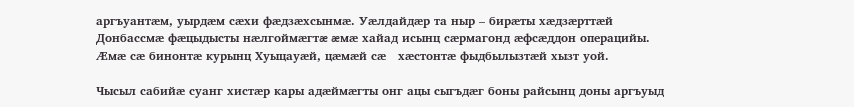аргъуантæм, уырдæм сæхи фæдзæхсынмæ. Уæлдайдæр та ныр – бирæты хæдзæрттæй Донбассмæ фæцыдысты нæлгоймæгтæ æмæ хайад исынц сæрмагонд æфсæддон операцийы. Æмæ сæ бинонтæ курынц Хуыцауæй, цæмæй сæ   хæстонтæ фыдбылызтæй хызт уой.

Чысыл сабийæ суанг хистæр кары адæймæгты онг ацы сыгъдæг боны райсынц доны аргъуыд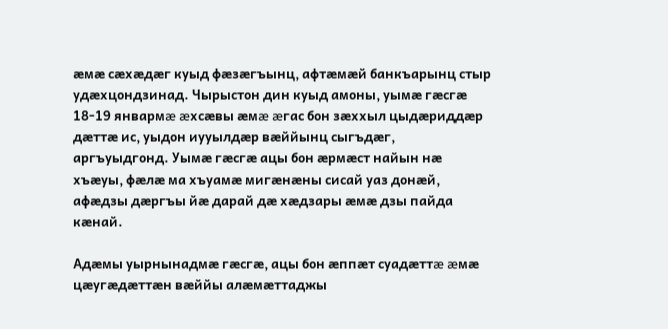æмæ сæхæдæг куыд фæзæгъынц, афтæмæй банкъарынц стыр удæхцондзинад. Чырыстон дин куыд амоны, уымæ гæсгæ 18-19 январмæ æхсæвы æмæ æгас бон зæххыл цыдæриддæр дæттæ ис, уыдон иууылдæр вæййынц сыгъдæг, аргъуыдгонд. Уымæ гæсгæ ацы бон æрмæст найын нæ хъæуы, фæлæ ма хъуамæ мигæнæны сисай уаз донæй, афæдзы дæргъы йæ дарай дæ хæдзары æмæ дзы пайда кæнай.

Адæмы уырнынадмæ гæсгæ, ацы бон æппæт суадæттæ æмæ цæугæдæттæн вæййы алæмæттаджы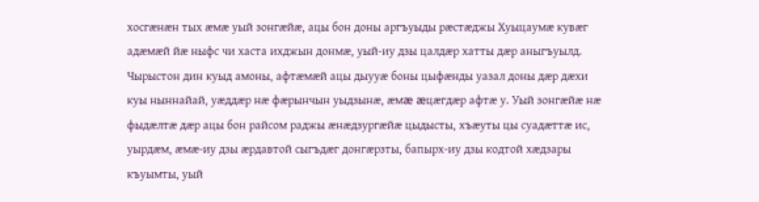хосгæнæн тых æмæ уый зонгæйæ, ацы бон доны аргъуыды рæстæджы Хуыцаумæ кувæг адæмæй йæ ныфс чи хаста ихджын донмæ, уый-иу дзы цалдæр хатты дæр аныгъуылд. Чырыстон дин куыд амоны, афтæмæй ацы дыууæ боны цыфæнды уазал доны дæр дæхи куы ныннайай, уæддæр нæ фæрынчын уыдзынæ, æмæ æцæгдæр афтæ у. Уый зонгæйæ нæ фыдæлтæ дæр ацы бон райсом раджы æнæдзургæйæ цыдысты, хъæуты цы суадæттæ ис, уырдæм, æмæ-иу дзы æрдавтой сыгъдæг донгæрзты, бапырх-иу дзы кодтой хæдзары къуымты, уый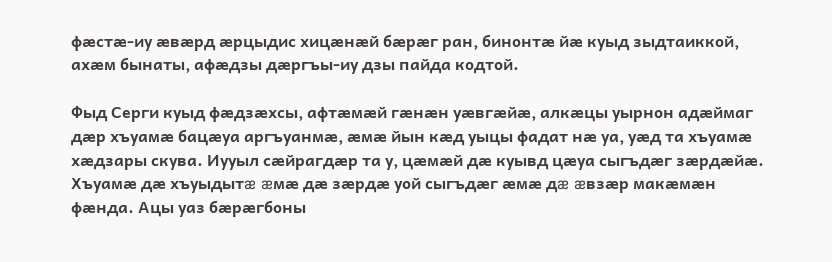фæстæ-иу æвæрд æрцыдис хицæнæй бæрæг ран, бинонтæ йæ куыд зыдтаиккой, ахæм бынаты, афæдзы дæргъы-иу дзы пайда кодтой.

Фыд Серги куыд фæдзæхсы, афтæмæй гæнæн уæвгæйæ, алкæцы уырнон адæймаг дæр хъуамæ бацæуа аргъуанмæ, æмæ йын кæд уыцы фадат нæ уа, уæд та хъуамæ хæдзары скува. Иууыл сæйрагдæр та у, цæмæй дæ куывд цæуа сыгъдæг зæрдæйæ. Хъуамæ дæ хъуыдытæ æмæ дæ зæрдæ уой сыгъдæг æмæ дæ æвзæр макæмæн фæнда. Ацы уаз бæрæгбоны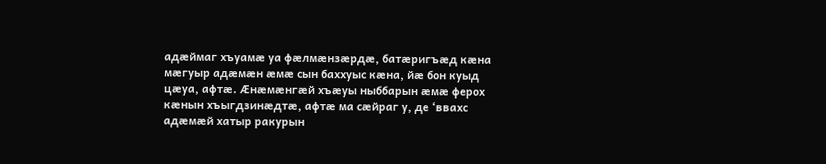адæймаг хъуамæ уа фæлмæнзæрдæ, батæригъæд кæна мæгуыр адæмæн æмæ сын баххуыс кæна, йæ бон куыд цæуа, афтæ. Æнæмæнгæй хъæуы ныббарын æмæ ферох кæнын хъыгдзинæдтæ, афтæ ма сæйраг у, де ‘ввахс адæмæй хатыр ракурын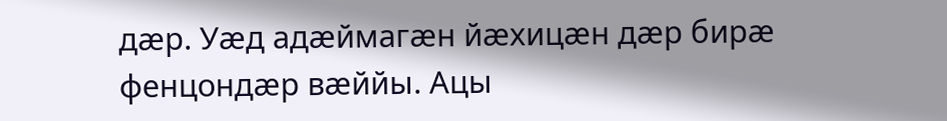дæр. Уæд адæймагæн йæхицæн дæр бирæ фенцондæр вæййы. Ацы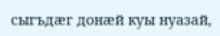сыгъдæг донæй куы нуазай,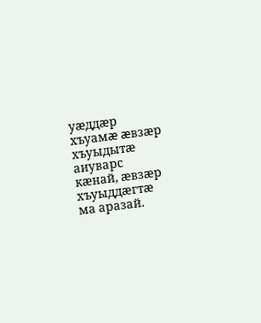уæддæр хъуамæ æвзæр хъуыдытæ аиуварс кæнай, æвзæр хъуыддæгтæ ма аразай.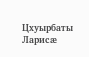Цхуырбаты Ларисæ